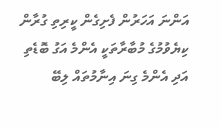އަންނަ އަހަރުން ފެށިގެން ކީރިތި ގުރާން ކިޔެވުމުގެ މުބާރާތަކީ އެންމެ އަގު ބޮޑެތި އަދި އެންމެ ގިނަ އިނާމުތައް ލިބޭ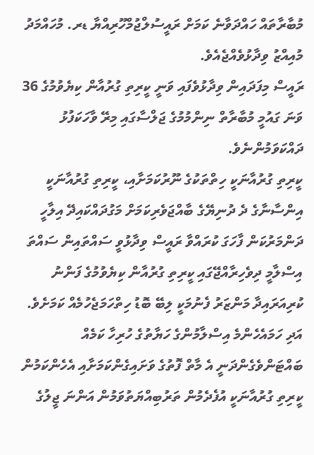މުބާރާތައް ހައްދަވާނެ ކަމަށް ރައީސުލްޖުމްހޫރިއްޔާ ޑރ. މުހައްމަދު މުއިއްޒު ވިދާޅުވެއްޖެއެވެ.
ރައީސް މިފަދައިން ވިދާޅުވެފައި ވަނީ ކީރިތި ގުރުއާން ކިޔެވުމުގެ 36 ވަނަ ގައުމީ މުބާރާތް ނިންމުމުގެ ޖަލްސާގައި މިރޭ ވާހަކަފުޅު ދައްކަވަމުންނެވެ.
ކީރިތި ގުރުއާނަކީ ހިތްތަކުގެ ނޫރުކަމަށާއި، ކީރިތި ގުރުއާނަކީ އިންސާނާގެ ދެ ދުނިޔޭގެ ބާއްޖަވެރިކަމަށް މަގުދައްކައިދޭ އިލާހީ ދަންމަރުކަން ފާހަގަ ކުރައްވާ ރައީސް ވިދާޅުވީ ސައްތައިން ސައްތަ އިސްލާމީ ދިވެހިރާއްޖޭގައި ކީރިތި ގުރުއާން ކިޔެވުމުގެ ފަންނު ކުރިއަރައިދާ މަންޒަރު ފެނުމަކީ ލިބޭ ބޮޑު ހިތްހަމަޖެހުމެއް ކަމަށެވެ.
އަދި ހަމައެހެންމެ އިސްލާމުންގެ ހަޔާތުގެ ހުރިހާ ކަމެއް ބައްޓަންވެގެންދަނީ އެ މާތް ފޮތުގެ ވަށައިގެންކަމަށާއި އެހެންކަމުން ކީރިތި ގުރުއާނަކީ އުފެދެމުން ތަރުބިއްޔަތުވަމުން އަންނަ ޖީލުގެ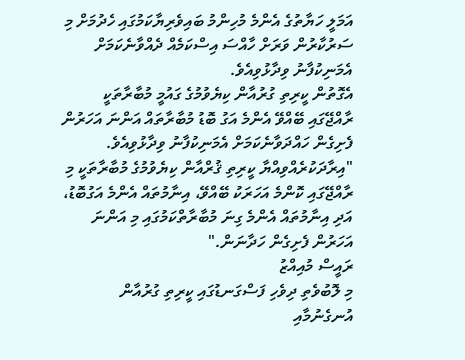އަމަލީ ހަޔާތުގެ އެންމެ މުހިންމު ބައިވެރިޔާކަމުގައި ހެދުމަށް މި ސަރުކާރުން ވަރަށް ހާއްސަ އިސްކަމެއް ދެއްވާނެކަމަށް އެމަނިކުފާނު ވިދާޅުވިއެވެ.
އެގޮތުން ކީރިތި ގުރުއާން ކިޔެވުމުގެ ގައުމީ މުބާރާތަކީ ރާއްޖޭގައި ބޭއްވޭ އެންމެ އަގު ބޮޑު މުބާރާތައް އަންނަ އަހަރުން ފެށިގެން ހައްދަވާނެކަމަށް އެމަނިކުފާނު ވިދާޅުވިއެވެ.
"އިރާދަކުރެއްވިއްޔާ ކީރިތި ޤުރްއާން ކިޔެވުމުގެ މުބާރާތަކީ މި ރާއްޖޭގައި ކޮންމެ އަހަރަކު ބޭއްވޭ، އިނާމުތައް އެންމެ އަގުބޮޑު، އަދި އިނާމުތައް އެންމެ ގިނަ މުބާރާތްކަމުގައި މި އަންނަ އަހަރުން ފެށިގެން ހަދާނަން."
ރައީސް މުއިއްޒު
މި ލޮބުވެތި ދިވެހި ފަސްގަނޑުގައި ކީރިތި ގުރުއާން އުނގެނުމާއި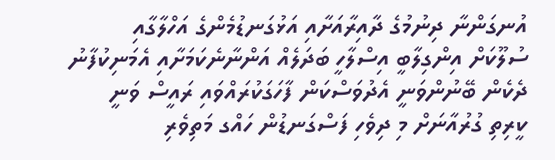އުނގަންނާ ދިނުމުގެ ދާއިރާއަށާއި އަޅުގަނޑުމެންގެ އަހްލާގާއި ސުލޫކަށް އިންގިލާބީ އިސްލާހީ ބަދަލެއް އަންނާނެކަމަށާއި އެމަނިކުފާނު ދެކެން ބޭނުންވަނީ އެދުވަސްކަން ފާހަގަކުރައްވައި ރައީސް ވަނީ ކީރިތި ގުރުއާނަށް މި ދިވެހި ފަސްގަނޑުން ހައްގ މަތިވެރި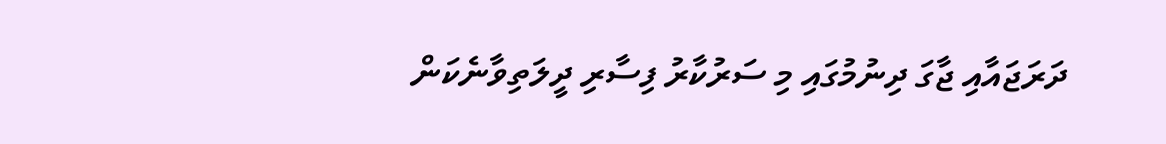ދަރަޖައާއި ޖާގަ ދިނުމުގައި މި ސަރުކާރު ފިސާރި ދީލަތިވާނެކަން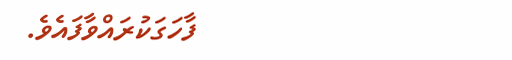ފާހަގަކުރައްވާފައެވެ.